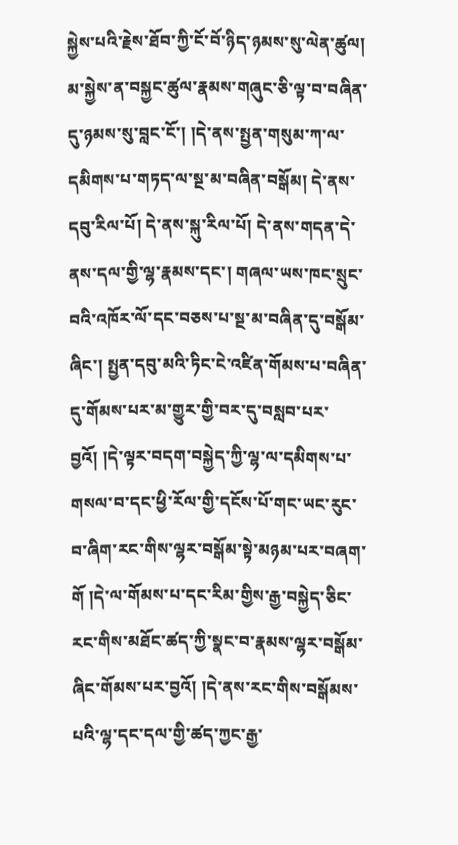སྐྱེས་པའི་རྗེས་ཐོབ་ཀྱི་ངོ་བོ་ཉིད་ཉམས་སུ་ལེན་ཚུལ། མ་སྐྱེས་ན་བསྐྱང་ཚུལ་རྣམས་གཞུང་ཅི་ལྟ་བ་བཞིན་དུ་ཉམས་སུ་བླང་ངོ་། །དེ་ནས་སྤྱན་གསུམ་ཀ་ལ་དམིགས་པ་གཏད་ལ་སྔ་མ་བཞིན་བསྒོམ། དེ་ནས་དབུ་རིལ་པོ། དེ་ནས་སྐུ་རིལ་པོ། དེ་ནས་གདན་དེ་ནས་དལ་གྱི་ལྷ་རྣམས་དང་། གཞལ་ཡས་ཁང་སྲུང་བའི་འཁོར་ལོ་དང་བཅས་པ་སྔ་མ་བཞིན་དུ་བསྒོམ་ཞིང་། སྤྱན་དབུ་མའི་ཏིང་ངེ་འཛིན་གོམས་པ་བཞིན་དུ་གོམས་པར་མ་གྱུར་གྱི་བར་དུ་བསླབ་པར་བྱའོ། །དེ་ལྟར་བདག་བསྐྱེད་ཀྱི་ལྷ་ལ་དམིགས་པ་གསལ་བ་དང་ཕྱི་རོལ་གྱི་དངོས་པོ་གང་ཡང་རུང་བ་ཞིག་རང་གིས་ལྷར་བསྒོམ་སྟེ་མཉམ་པར་བཞག་གོ །དེ་ལ་གོམས་པ་དང་རིམ་གྱིས་རྒྱ་བསྐྱེད་ཅིང་རང་གིས་མཐོང་ཚད་ཀྱི་སྣང་བ་རྣམས་ལྷར་བསྒོམ་ཞིང་གོམས་པར་བྱའོ། །དེ་ནས་རང་གིས་བསྒོམས་པའི་ལྷ་དང་དལ་གྱི་ཚད་ཀྱང་རྒྱ་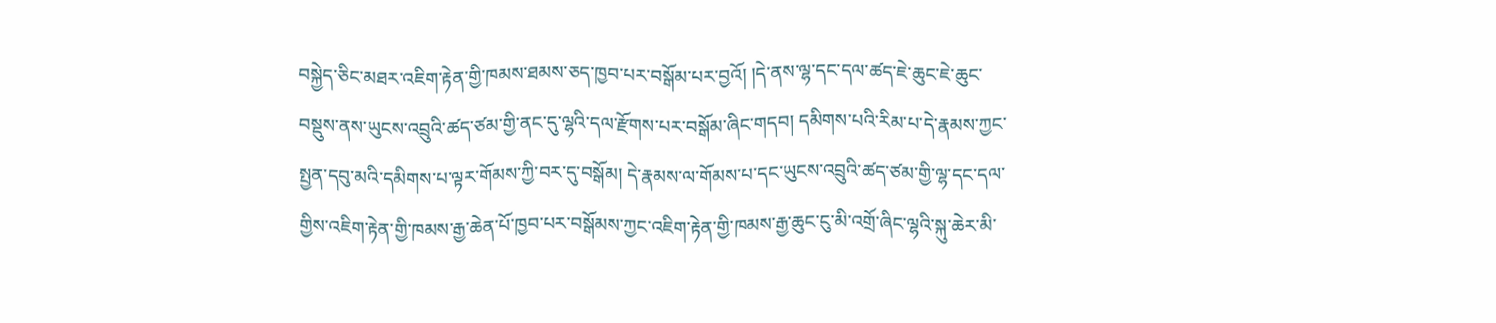བསྐྱེད་ཅིང་མཐར་འཇིག་རྟེན་གྱི་ཁམས་ཐམས་ཅད་ཁྱབ་པར་བསྒོམ་པར་བྱའོ། །དེ་ནས་ལྷ་དང་དལ་ཚད་ཇེ་ཆུང་ཇེ་ཆུང་བསྡུས་ནས་ཡུངས་འབྲུའི་ཚད་ཙམ་གྱི་ནང་དུ་ལྷའི་དལ་རྫོགས་པར་བསྒོམ་ཞིང་གདབ། དམིགས་པའི་རིམ་པ་དེ་རྣམས་ཀྱང་སྤྱན་དབུ་མའི་དམིགས་པ་ལྟར་གོམས་ཀྱི་བར་དུ་བསྒོམ། དེ་རྣམས་ལ་གོམས་པ་དང་ཡུངས་འབྲུའི་ཚད་ཙམ་གྱི་ལྷ་དང་དལ་གྱིས་འཇིག་རྟེན་གྱི་ཁམས་རྒྱ་ཆེན་པོ་ཁྱབ་པར་བསྒོམས་ཀྱང་འཇིག་རྟེན་གྱི་ཁམས་རྒྱ་ཆུང་ངུ་མི་འགྲོ་ཞིང་ལྷའི་སྐུ་ཆེར་མི་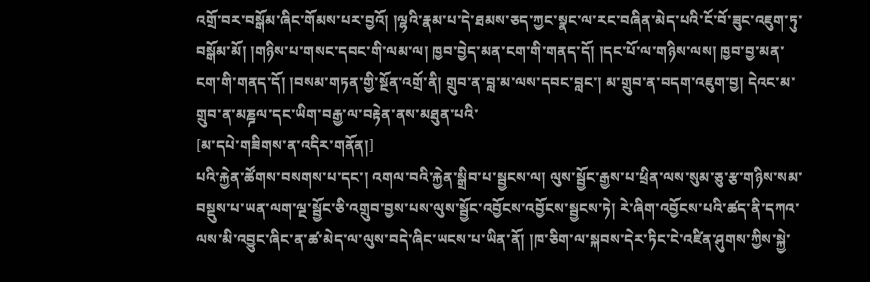འགྲོ་བར་བསྒོམ་ཞིང་གོམས་པར་བྱའོ། །ལྷའི་རྣམ་པ་དེ་ཐམས་ཅད་ཀྱང་སྣང་ལ་རང་བཞིན་མེད་པའི་ངོ་བོ་ཟུང་འཇུག་ཏུ་བསྒོམ་མོ། །གཉིས་པ་གསང་དབང་གི་ལམ་ལ། ཁྱབ་བྱེད་མན་ངག་གི་གནད་དོ། །དང་པོ་ལ་གཉིས་ལས། ཁྱབ་བྱ་མན་ངག་གི་གནད་དོ། །བསམ་གཏན་གྱི་སྔོན་འགྲོ་ནི། གྲུབ་ན་བླ་མ་ལས་དབང་བླང་། མ་གྲུབ་ན་བདག་འཇུག་བྱ། དེའང་མ་གྲུབ་ན་མཎྜལ་དང་ཡིག་བརྒྱ་ལ་བརྟེན་ནས་མཐུན་པའི་
[མ་དཔེ་གཟིགས་ན་འདིར་གནོན།]
པའི་རྐྱེན་ཚོགས་བསགས་པ་དང་། འགལ་བའི་རྐྱེན་སྒྲིབ་པ་སྦྱངས་ལ། ལུས་སྦྱོང་རྒྱས་པ་ཕྲིན་ལས་སུམ་ཅུ་རྩ་གཉིས་སམ་བསྡུས་པ་ཡན་ལག་ལྔ་སྦྱོང་ཅི་འགྲུབ་བྱས་པས་ལུས་སྦྱོང་འབྱོངས་འབྱོངས་སྦྱངས་ཏེ། རེ་ཞིག་འབྱོངས་པའི་ཚད་ནི་དཀའ་ལས་མི་འབྱུང་ཞིང་ན་ཚ་མེད་ལ་ལུས་བདེ་ཞིང་ཡངས་པ་ཡིན་ནོ། །ཁ་ཅིག་ལ་སྐབས་དེར་ཏིང་ངེ་འཛིན་ཤུགས་ཀྱིས་སྐྱེ་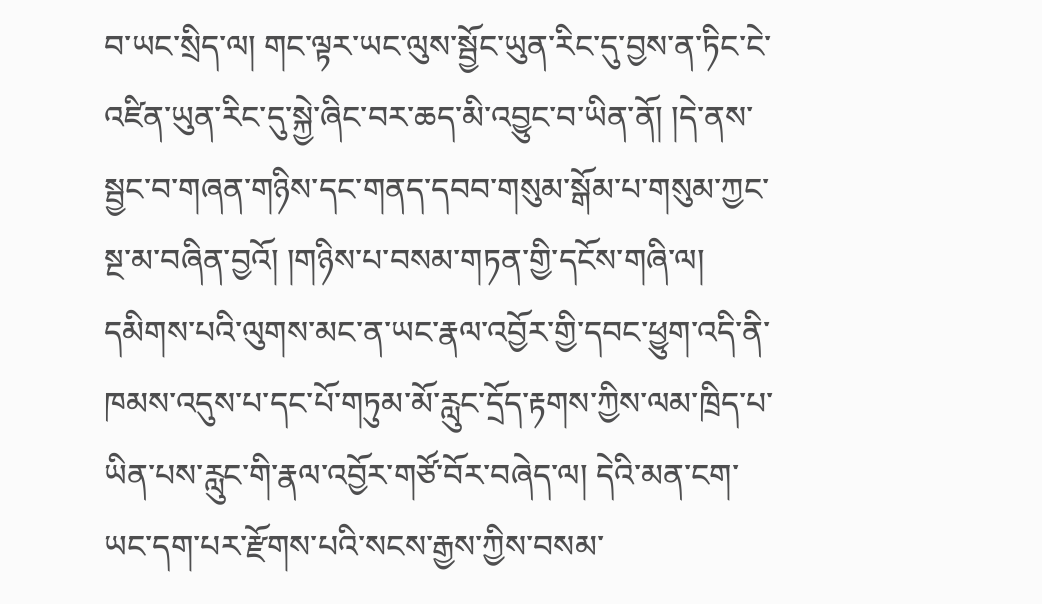བ་ཡང་སྲིད་ལ། གང་ལྟར་ཡང་ལུས་སྦྱོང་ཡུན་རིང་དུ་བྱས་ན་ཏིང་ངེ་འཛིན་ཡུན་རིང་དུ་སྐྱེ་ཞིང་བར་ཆད་མི་འབྱུང་བ་ཡིན་ནོ། །དེ་ནས་སྦྱང་བ་གཞན་གཉིས་དང་གནད་དབབ་གསུམ་སྒོམ་པ་གསུམ་ཀྱང་སྔ་མ་བཞིན་བྱའོ། །གཉིས་པ་བསམ་གཏན་གྱི་དངོས་གཞི་ལ། དམིགས་པའི་ལུགས་མང་ན་ཡང་རྣལ་འབྱོར་གྱི་དབང་ཕྱུག་འདི་ནི་ཁམས་འདུས་པ་དང་པོ་གཏུམ་མོ་རླུང་དྲོད་རྟགས་ཀྱིས་ལམ་ཁྲིད་པ་ཡིན་པས་རླུང་གི་རྣལ་འབྱོར་གཙོ་བོར་བཞེད་ལ། དེའི་མན་ངག་ཡང་དག་པར་རྫོགས་པའི་སངས་རྒྱས་ཀྱིས་བསམ་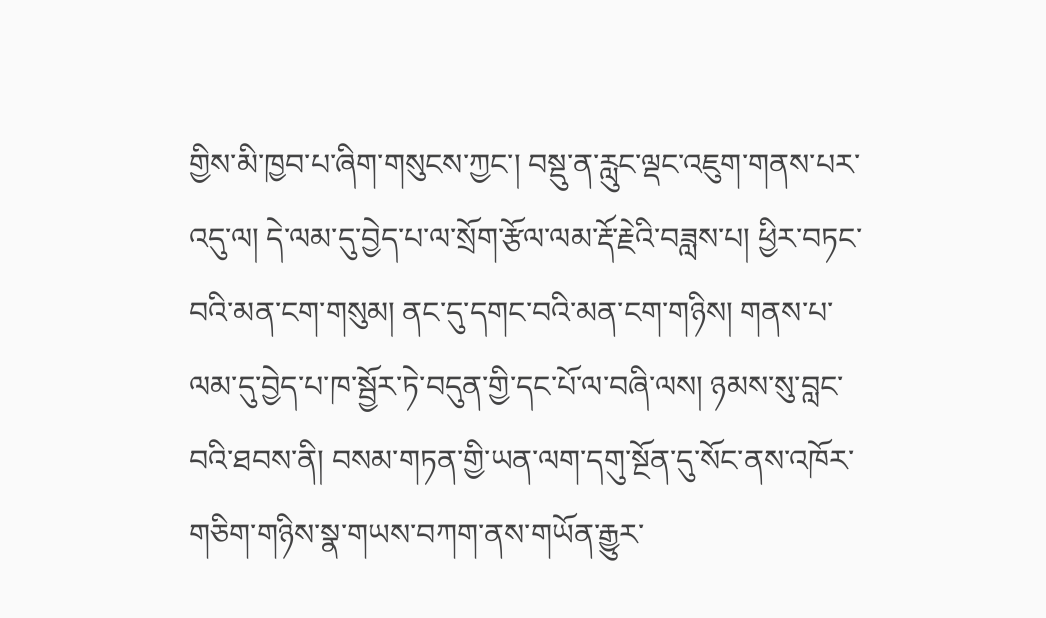གྱིས་མི་ཁྱབ་པ་ཞིག་གསུངས་ཀྱང་། བསྡུ་ན་རླུང་ལྡང་འཇུག་གནས་པར་འདུ་ལ། དེ་ལམ་དུ་བྱེད་པ་ལ་སྲོག་རྩོལ་ལམ་རྡོ་རྗེའི་བཟླས་པ། ཕྱིར་བཏང་བའི་མན་ངག་གསུམ། ནང་དུ་དགང་བའི་མན་ངག་གཉིས། གནས་པ་ལམ་དུ་བྱེད་པ་ཁ་སྦྱོར་ཏེ་བདུན་གྱི་དང་པོ་ལ་བཞི་ལས། ཉམས་སུ་བླང་བའི་ཐབས་ནི། བསམ་གཏན་གྱི་ཡན་ལག་དགུ་སྔོན་དུ་སོང་ནས་འཁོར་གཅིག་གཉིས་སྣ་གཡས་བཀག་ནས་གཡོན་རྒྱུར་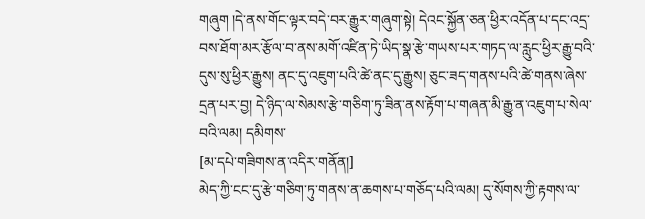གཞུག །དེ་ནས་གོང་ལྟར་བདེ་བར་རྒྱུར་གཞུག་སྟེ། དེའང་སྐྱོན་ཅན་ཕྱིར་འདོན་པ་དང་འདྲ་བས་ཐོག་མར་རྩོལ་བ་ནས་མགོ་འཛིན་ཏེ་ཡིད་སྣ་རྩེ་གཡས་པར་གཏད་ལ་རླུང་ཕྱིར་རྒྱུ་བའི་དུས་སུ་ཕྱིར་རྒྱུས། ནང་དུ་འཇུག་པའི་ཚེ་ནང་དུ་རྒྱུས། ཅུང་ཟད་གནས་པའི་ཚེ་གནས་ཞེས་དྲན་པར་བྱ། དེ་ཉིད་ལ་སེམས་རྩེ་གཅིག་ཏུ་ཟིན་ནས་རྟོག་པ་གཞན་མི་རྒྱུ་ན་འཇུག་པ་སེལ་བའི་ལམ། དམིགས་
[མ་དཔེ་གཟིགས་ན་འདིར་གནོན།]
མེད་ཀྱི་ངང་དུ་རྩེ་གཅིག་ཏུ་གནས་ན་ཆགས་པ་གཅོད་པའི་ལམ། དུ་སོགས་ཀྱི་རྟགས་ལ་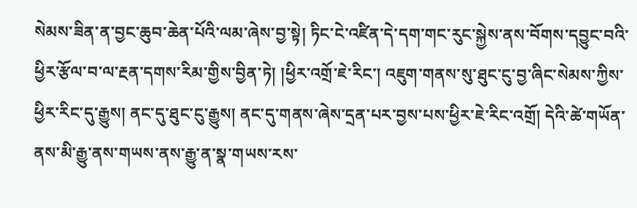སེམས་ཟིན་ན་བྱང་ཆུབ་ཆེན་པོའི་ལམ་ཞེས་བྱ་སྟེ། ཏིང་ངེ་འཛིན་དེ་དག་གང་རུང་སྐྱེས་ནས་བོགས་དབྱུང་བའི་ཕྱིར་རྩོལ་བ་ལ་རྔན་དགས་རིམ་གྱིས་བྱིན་ཏེ། །ཕྱིར་འགྲོ་ཇེ་རིང་། འཇུག་གནས་སུ་ཐུང་ངུ་བྱ་ཞིང་སེམས་ཀྱིས་ཕྱིར་རིང་དུ་རྒྱུས། ནང་དུ་ཐུང་ངུ་རྒྱུས། ནང་དུ་གནས་ཞེས་དྲན་པར་བྱས་པས་ཕྱིར་ཇེ་རིང་འགྲོ། དེའི་ཚེ་གཡོན་ནས་མི་རྒྱུ་ནས་གཡས་ནས་རྒྱུ་ན་སྣ་གཡས་རས་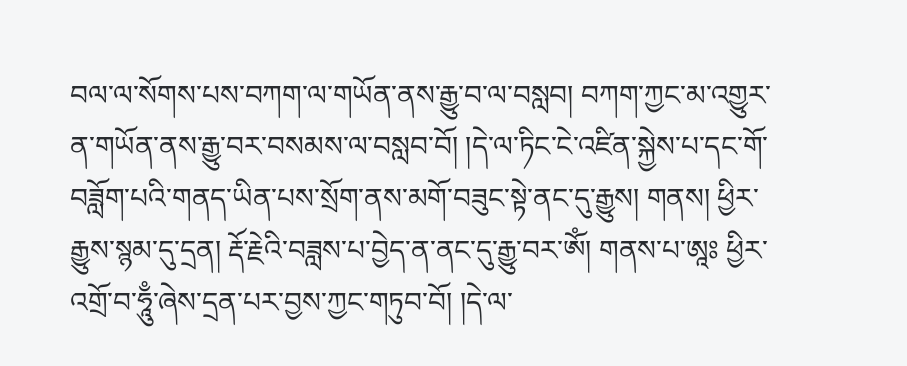བལ་ལ་སོགས་པས་བཀག་ལ་གཡོན་ནས་རྒྱུ་བ་ལ་བསླབ། བཀག་ཀྱང་མ་འགྱུར་ན་གཡོན་ནས་རྒྱུ་བར་བསམས་ལ་བསླབ་བོ། །དེ་ལ་ཏིང་ངེ་འཛིན་སྐྱེས་པ་དང་གོ་བཟློག་པའི་གནད་ཡིན་པས་སྲོག་ནས་མགོ་བཟུང་སྟེ་ནང་དུ་རྒྱུས། གནས། ཕྱིར་རྒྱུས་སྙམ་དུ་དྲན། རྡོ་རྗེའི་བཟླས་པ་བྱེད་ན་ནང་དུ་རྒྱུ་བར་ༀ། གནས་པ་ཨཱཿ ཕྱིར་འགྲོ་བ་ཧཱུྃ་ཞེས་དྲན་པར་བྱས་ཀྱང་གཏུབ་བོ། །དེ་ལ་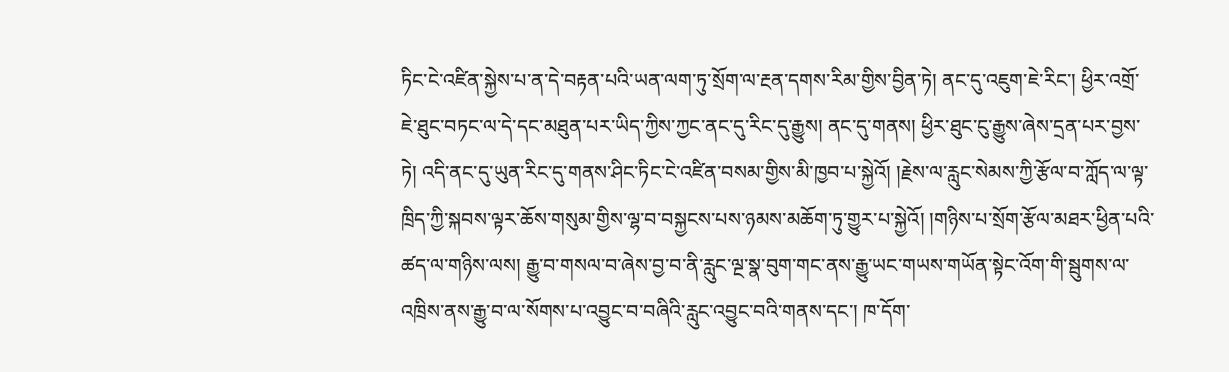ཏིང་ངེ་འཛིན་སྐྱེས་པ་ན་དེ་བརྟན་པའི་ཡན་ལག་ཏུ་སྲོག་ལ་རྔན་དགས་རིམ་གྱིས་བྱིན་ཏེ། ནང་དུ་འཇུག་ཇེ་རིང་། ཕྱིར་འགྲོ་ཇེ་ཐུང་བཏང་ལ་དེ་དང་མཐུན་པར་ཡིད་ཀྱིས་ཀྱང་ནང་དུ་རིང་དུ་རྒྱུས། ནང་དུ་གནས། ཕྱིར་ཐུང་ངུ་རྒྱུས་ཞེས་དྲན་པར་བྱས་ཏེ། འདི་ནང་དུ་ཡུན་རིང་དུ་གནས་ཤིང་ཏིང་ངེ་འཛིན་བསམ་གྱིས་མི་ཁྱབ་པ་སྐྱེའོ། །རྗེས་ལ་རླུང་སེམས་ཀྱི་རྩོལ་བ་ཀློད་ལ་ལྟ་ཁྲིད་ཀྱི་སྐབས་ལྟར་ཆོས་གསུམ་གྱིས་ལྷ་བ་བསྐྱངས་པས་ཉམས་མཆོག་ཏུ་གྱུར་པ་སྐྱེའོ། །གཉིས་པ་སྲོག་རྩོལ་མཐར་ཕྱིན་པའི་ཚད་ལ་གཉིས་ལས། རྒྱུ་བ་གསལ་བ་ཞེས་བྱ་བ་ནི་རླུང་ལྔ་སྣ་བུག་གང་ནས་རྒྱུ་ཡང་གཡས་གཡོན་སྟེང་འོག་གི་སྦུགས་ལ་འཁྲིས་ནས་རྒྱུ་བ་ལ་སོགས་པ་འབྱུང་བ་བཞིའི་རླུང་འབྱུང་བའི་གནས་དང་། ཁ་དོག་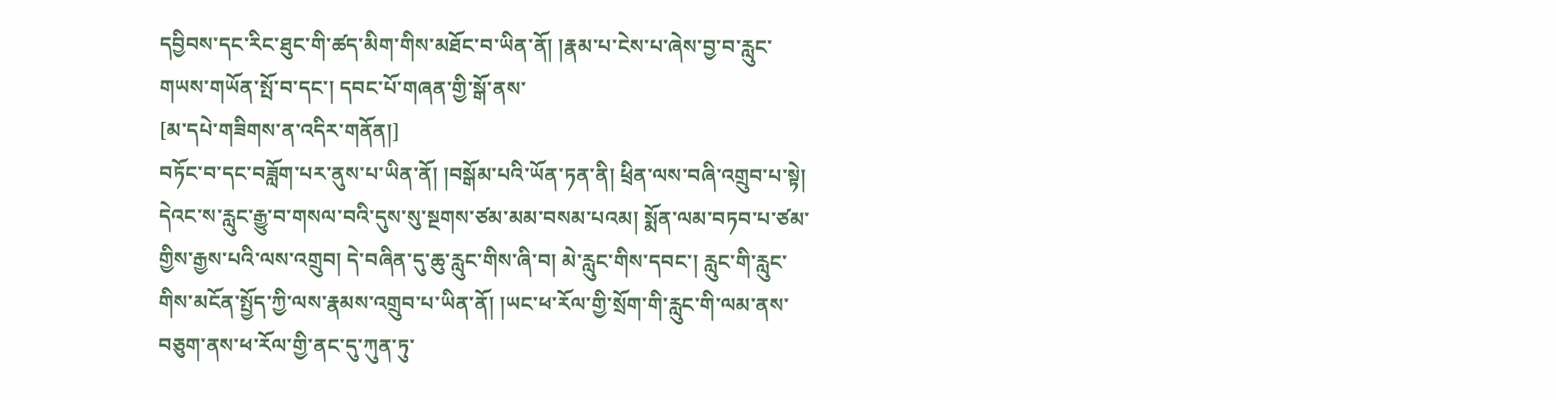དབྱིབས་དང་རིང་ཐུང་གི་ཚད་མིག་གིས་མཐོང་བ་ཡིན་ནོ། །རྣམ་པ་ངེས་པ་ཞེས་བྱ་བ་རླུང་གཡས་གཡོན་སྤོ་བ་དང་། དབང་པོ་གཞན་གྱི་སྒོ་ནས་
[མ་དཔེ་གཟིགས་ན་འདིར་གནོན།]
བཏོང་བ་དང་བཟློག་པར་ནུས་པ་ཡིན་ནོ། །བསྒོམ་པའི་ཡོན་ཏན་ནི། ཕྲིན་ལས་བཞི་འགྲུབ་པ་སྟེ། དེའང་ས་རླུང་རྒྱུ་བ་གསལ་བའི་དུས་སུ་སྔགས་ཙམ་མམ་བསམ་པའམ། སྨོན་ལམ་བཏབ་པ་ཙམ་གྱིས་རྒྱས་པའི་ལས་འགྲུབ། དེ་བཞིན་དུ་ཆུ་རླུང་གིས་ཞི་བ། མེ་རླུང་གིས་དབང་། རླུང་གི་རླུང་གིས་མངོན་སྤྱོད་ཀྱི་ལས་རྣམས་འགྲུབ་པ་ཡིན་ནོ། །ཡང་ཕ་རོལ་གྱི་སྲོག་གི་རླུང་གི་ལམ་ནས་བཅུག་ནས་ཕ་རོལ་གྱི་ནང་དུ་ཀུན་ཏུ་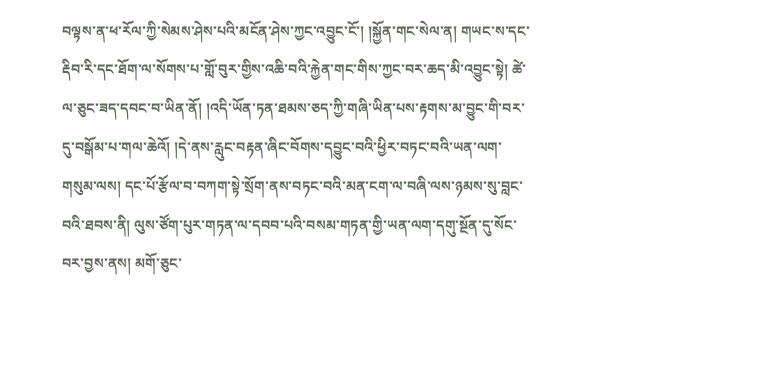བལྟས་ན་ཕ་རོལ་ཀྱི་སེམས་ཤེས་པའི་མངོན་ཤེས་ཀྱང་འབྱུང་ངོ་། །སྐྱོན་གང་སེལ་ན། གཡང་ས་དང་རྡིབ་རི་དང་ཐོག་ལ་སོགས་པ་གློ་བུར་གྱིས་འཆི་བའི་རྐྱེན་གང་གིས་ཀྱང་བར་ཆད་མི་འབྱུང་སྟེ། ཚེ་ལ་ཅུང་ཟད་དབང་བ་ཡིན་ནོ། །འདི་ཡོན་ཏན་ཐམས་ཅད་ཀྱི་གཞི་ཡིན་པས་རྟགས་མ་བྱུང་གི་བར་དུ་བསྒོམ་པ་གལ་ཆེའོ། །དེ་ནས་རླུང་བརྟན་ཞིང་བོགས་དབྱུང་བའི་ཕྱིར་བཏང་བའི་ཡན་ལག་གསུམ་ལས། དང་པོ་རྩོལ་བ་བཀག་སྟེ་སྲོག་ནས་བཏང་བའི་མན་ངག་ལ་བཞི་ལས་ཉམས་སུ་བླང་བའི་ཐབས་ནི། ལུས་ཙོག་པུར་གཏན་ལ་དབབ་པའི་བསམ་གཏན་གྱི་ཡན་ལག་དགུ་སྔོན་དུ་སོང་བར་བྱས་ནས། མགོ་ཅུང་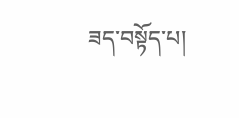ཟད་བསྟོད་པ།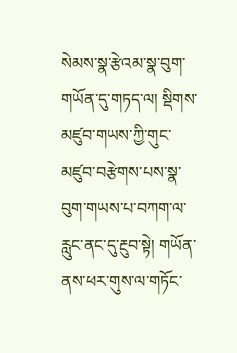སེམས་སྣ་རྩེའམ་སྣ་བུག་གཡོན་དུ་གཏད་ལ། སྡིགས་མཛུབ་གཡས་ཀྱི་གུང་མཛུབ་བརྩེགས་པས་སྣ་བུག་གཡས་པ་བཀག་ལ་རླུང་ནང་དུ་རྔུབ་སྟེ། གཡོན་ནས་ཕར་གུས་ལ་གཏོང་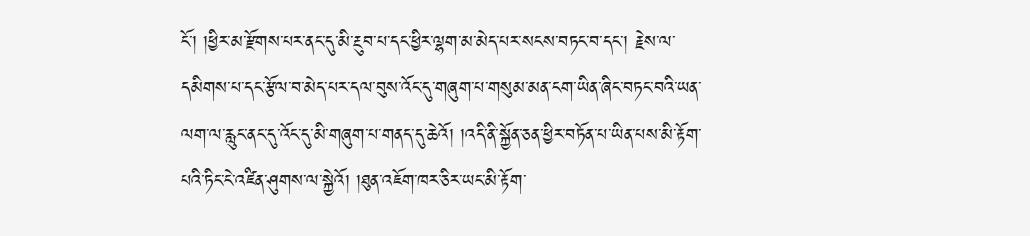ངོ་། །ཕྱིར་མ་རྫོགས་པར་ནང་དུ་མི་རྔུབ་པ་དང་ཕྱིར་ལྷག་མ་མེད་པར་སངས་བཏང་བ་དང་། རྗེས་ལ་དམིགས་པ་དང་རྩོལ་བ་མེད་པར་དལ་བུས་འོང་དུ་གཞུག་པ་གསུམ་མན་ངག་ཡིན་ཞིང་བཏང་བའི་ཡན་ལག་ལ་རླུང་ནང་དུ་འོང་དུ་མི་གཞུག་པ་གནད་དུ་ཆེའོ། །འདི་ནི་སྐྱོན་ཅན་ཕྱིར་བཏོན་པ་ཡིན་པས་མི་རྟོག་པའི་ཏིང་ངེ་འཛིན་ཤུགས་ལ་སྐྱེའོ། །ཐུན་འཇོག་ཁར་ཅིར་ཡང་མི་རྟོག་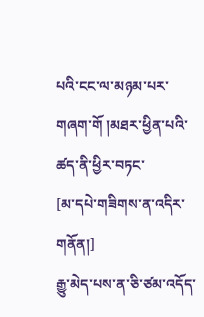པའི་ངང་ལ་མཉམ་པར་གཞག་གོ །མཐར་ཕྱིན་པའི་ཚད་ནི་ཕྱིར་བཏང་
[མ་དཔེ་གཟིགས་ན་འདིར་གནོན།]
རྒྱུ་མེད་པས་ན་ཅི་ཙམ་འདོད་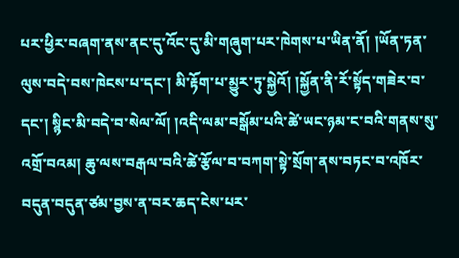པར་ཕྱིར་བཞག་ནས་ནང་དུ་འོང་དུ་མི་གཞུག་པར་ཁེགས་པ་ཡིན་ནོ། །ཡོན་ཏན་ལུས་བདེ་བས་ཁེངས་པ་དང་། མི་རྟོག་པ་མྱུར་ཏུ་སྐྱེའོ། །སྐྱོན་ནི་རོ་སྟོད་གཟེར་བ་དང་། སྙིང་མི་བདེ་བ་སེལ་ལོ། །འདི་ལམ་བསྒོམ་པའི་ཚེ་ཡང་ཉམ་ང་བའི་གནས་སུ་འགྲོ་བའམ། ཆུ་ལས་བརྒལ་བའི་ཚེ་རྩོལ་བ་བཀག་སྟེ་སྲོག་ནས་བཏང་བ་འཁོར་བདུན་བདུན་ཙམ་བྱས་ན་བར་ཆད་ངེས་པར་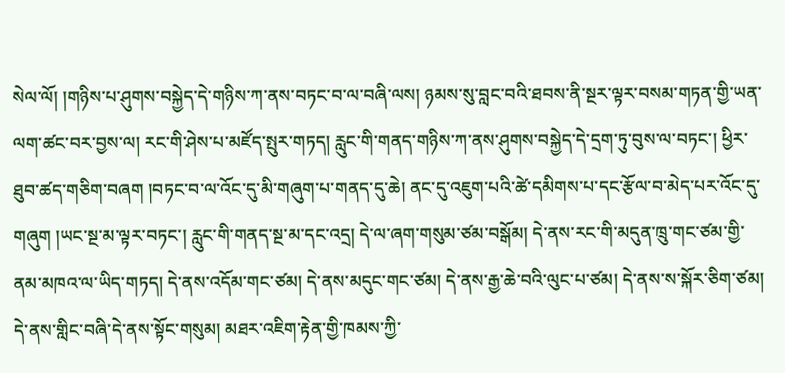སེལ་ལོ། །གཉིས་པ་ཤུགས་བསྐྱེད་དེ་གཉིས་ཀ་ནས་བཏང་བ་ལ་བཞི་ལས། ཉམས་སུ་བླང་བའི་ཐབས་ནི་སྔར་ལྟར་བསམ་གཏན་གྱི་ཡན་ལག་ཚང་བར་བྱས་ལ། རང་གི་ཤེས་པ་མཛོད་སྤུར་གཏད། རླུང་གི་གནད་གཉིས་ཀ་ནས་ཤུགས་བསྐྱེད་དེ་དྲག་ཏུ་བུས་ལ་བཏང་། ཕྱིར་ཐུབ་ཚད་གཅིག་བཞག །བཏང་བ་ལ་འོང་དུ་མི་གཞུག་པ་གནད་དུ་ཆེ། ནང་དུ་འཇུག་པའི་ཚེ་དམིགས་པ་དང་རྩོལ་བ་མེད་པར་འོང་དུ་གཞུག །ཡང་སྔ་མ་ལྟར་བཏང་། རླུང་གི་གནད་སྔ་མ་དང་འདྲ། དེ་ལ་ཞག་གསུམ་ཙམ་བསྒོམ། དེ་ནས་རང་གི་མདུན་ཁྲུ་གང་ཙམ་གྱི་ནམ་མཁའ་ལ་ཡིད་གཏད། དེ་ནས་འདོམ་གང་ཙམ། དེ་ནས་མདུང་གང་ཙམ། དེ་ནས་རྒྱ་ཆེ་བའི་ལུང་པ་ཙམ། དེ་ནས་ས་སྐོར་ཅིག་ཙམ། དེ་ནས་གླིང་བཞི་དེ་ནས་སྟོང་གསུམ། མཐར་འཇིག་རྟེན་གྱི་ཁམས་ཀྱི་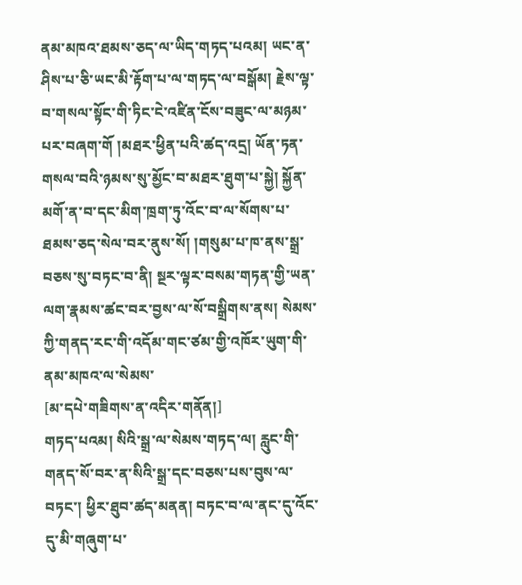ནམ་མཁའ་ཐམས་ཅད་ལ་ཡིད་གཏད་པའམ། ཡང་ན་ཤིས་པ་ཅི་ཡང་མི་རྟོག་པ་ལ་གཏད་ལ་བསྒོམ། རྗེས་ལྟ་བ་གསལ་སྟོང་གི་ཏིང་ངེ་འཛིན་ངོས་བཟུང་ལ་མཉམ་པར་བཞག་གོ །མཐར་ཕྱིན་པའི་ཚད་འདྲ། ཡོན་ཏན་གསལ་བའི་ཉམས་སུ་མྱོང་བ་མཐར་ཐུག་པ་སྐྱེ། སྐྱོན་མགོ་ན་བ་དང་མིག་ཁྲག་ཏུ་འོང་བ་ལ་སོགས་པ་ཐམས་ཅད་སེལ་བར་ནུས་སོ། །གསུམ་པ་ཁ་ནས་སྒྲ་བཅས་སུ་བཏང་བ་ནི། སྔར་ལྟར་བསམ་གཏན་གྱི་ཡན་ལག་རྣམས་ཚང་བར་བྱས་ལ་སོ་བསྒྲིགས་ནས། སེམས་ཀྱི་གནད་རང་གི་འདོམ་གང་ཙམ་གྱི་འཁོར་ཡུག་གི་ནམ་མཁའ་ལ་སེམས་
[མ་དཔེ་གཟིགས་ན་འདིར་གནོན།]
གཏད་པའམ། སིའི་སྒྲ་ལ་སེམས་གཏད་ལ། རླུང་གི་གནད་སོ་བར་ན་སིའི་སྒྲ་དང་བཅས་པས་བུས་ལ་བཏང་། ཕྱིར་ཐུབ་ཚད་མནན། བཏང་བ་ལ་ནང་དུ་འོང་དུ་མི་གཞུག་པ་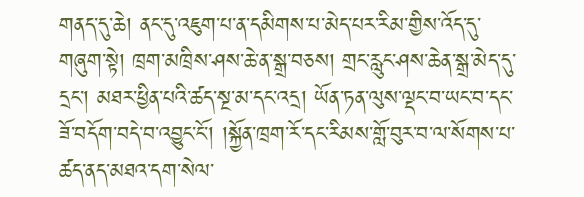གནད་དུ་ཆེ། ནང་དུ་འཇུག་པ་ན་དམིགས་པ་མེད་པར་རིམ་གྱིས་འོད་དུ་གཞུག་སྟེ། ཁྲག་མཁྲིས་ཤས་ཆེ་ན་སྒྲ་བཅས། གྲང་རླུང་ཤས་ཆེན་སྒྲ་མེད་དུ་དྲང་། མཐར་ཕྱིན་པའི་ཚད་སྔ་མ་དང་འདྲ། ཡོན་ཏན་ལུས་ལྡང་བ་ཡང་བ་དང་ཟོ་བདོག་བདེ་བ་འབྱུང་ངོ་། །སྐྱོན་ཁྲག་རོ་དང་རིམས་གློ་བུར་བ་ལ་སོགས་པ་ཚད་ནད་མཐའ་དག་སེལ་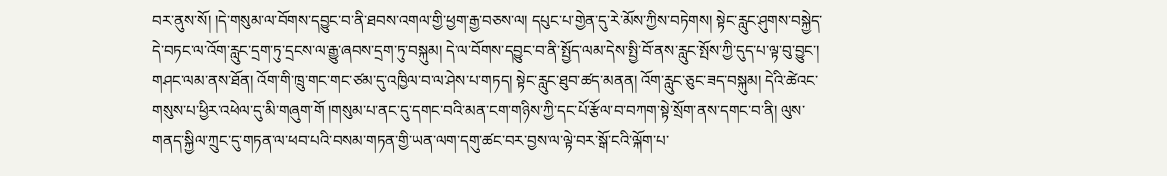བར་ནུས་སོ། །དེ་གསུམ་ལ་བོགས་དབྱུང་བ་ནི་ཐབས་འགལ་གྱི་ཕྱག་རྒྱ་བཅས་ལ། དཔུང་པ་གྱེན་དུ་རེ་མོས་ཀྱིས་བཏེགས། སྟེང་རླུང་ཤུགས་བསྐྱེད་དེ་བཏང་ལ་འོག་རླུང་དྲག་ཏུ་དྲངས་ལ་རྒྱུ་ཞབས་དྲག་ཏུ་བསྐུམ། དེ་ལ་བོགས་དབྱུང་བ་ནི་སྤྱོད་ལམ་དེས་སྤྱི་བོ་ནས་རླུང་སྤོས་ཀྱི་དུད་པ་ལྟ་བུ་བྱུང་། གཤང་ལམ་ནས་ཐོན། འོག་གི་ཁྲུ་གང་གང་ཙམ་དུ་འཁྱིལ་བ་ལ་ཤེས་པ་གཏད། སྟེང་རླུང་ཐུབ་ཚད་མནན། འོག་རླུང་ཅུང་ཟད་བསྐུམ། དེའི་ཚེའང་གསུས་པ་ཕྱིར་འཕེལ་དུ་མི་གཞུག་གོ །གསུམ་པ་ནང་དུ་དགང་བའི་མན་ངག་གཉིས་ཀྱི་དང་པོ་རྩོལ་བ་བཀག་སྟེ་སྲོག་ནས་དགང་བ་ནི། ལུས་གནད་སྐྱིལ་ཀྲུང་དུ་གཏན་ལ་ཕབ་པའི་བསམ་གཏན་གྱི་ཡན་ལག་དགུ་ཚང་བར་བྱས་ལ་ལྟེ་བར་སྒོ་ངའི་ལྐོག་པ་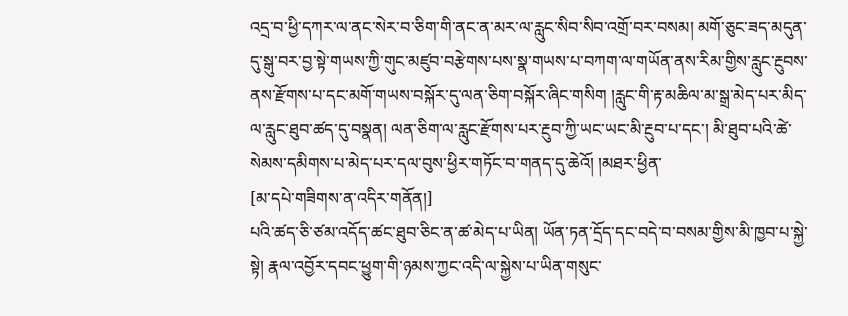འདྲ་བ་ཕྱི་དཀར་ལ་ནང་སེར་བ་ཅིག་གི་ནང་ན་མར་ལ་རླུང་སིབ་སིབ་འགྲོ་བར་བསམ། མགོ་ཅུང་ཟད་མདུན་དུ་སྒུ་བར་བྱ་སྟེ་གཡས་ཀྱི་གུང་མཛུབ་བརྩེགས་པས་སྣ་གཡས་པ་བཀག་ལ་གཡོན་ནས་རིམ་གྱིས་རླུང་རྔུབས་ནས་རྫོགས་པ་དང་མགོ་གཡས་བསྐོར་དུ་ལན་ཅིག་བསྐོར་ཞིང་གསིག །རླུང་གི་རྟ་མཆིལ་མ་སྒྲ་མེད་པར་མིད་ལ་རླུང་ཐུབ་ཚད་དུ་བསྣན། ལན་ཅིག་ལ་རླུང་རྫོགས་པར་རྔུབ་ཀྱི་ཡང་ཡང་མི་རྔུབ་པ་དང་། མི་ཐུབ་པའི་ཚེ་སེམས་དམིགས་པ་མེད་པར་དལ་བུས་ཕྱིར་གཏོང་བ་གནད་དུ་ཆེའོ། །མཐར་ཕྱིན་
[མ་དཔེ་གཟིགས་ན་འདིར་གནོན།]
པའི་ཚད་ཅི་ཙམ་འདོད་ཚང་ཐུབ་ཅིང་ན་ཚ་མེད་པ་ཡིན། ཡོན་ཏན་དྲོད་དང་བདེ་བ་བསམ་གྱིས་མི་ཁྱབ་པ་སྐྱེ་སྟེ། རྣལ་འབྱོར་དབང་ཕྱུག་གི་ཉམས་ཀྱང་འདི་ལ་སྐྱེས་པ་ཡིན་གསུང་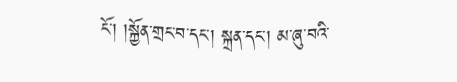ངོ་། །སྐྱོན་གྲང་བ་དང་། སྐྲན་དང་། མ་ཞུ་བའི་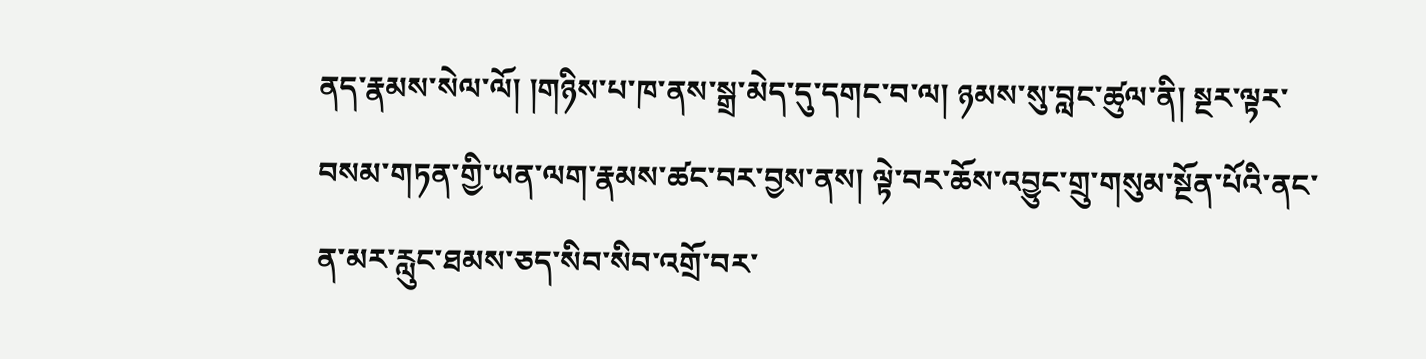ནད་རྣམས་སེལ་ལོ། །གཉིས་པ་ཁ་ནས་སྒྲ་མེད་དུ་དགང་བ་ལ། ཉམས་སུ་བླང་ཚུལ་ནི། སྔར་ལྟར་བསམ་གཏན་གྱི་ཡན་ལག་རྣམས་ཚང་བར་བྱས་ནས། ལྟེ་བར་ཆོས་འབྱུང་གྲུ་གསུམ་སྔོན་པོའི་ནང་ན་མར་རླུང་ཐམས་ཅད་སིབ་སིབ་འགྲོ་བར་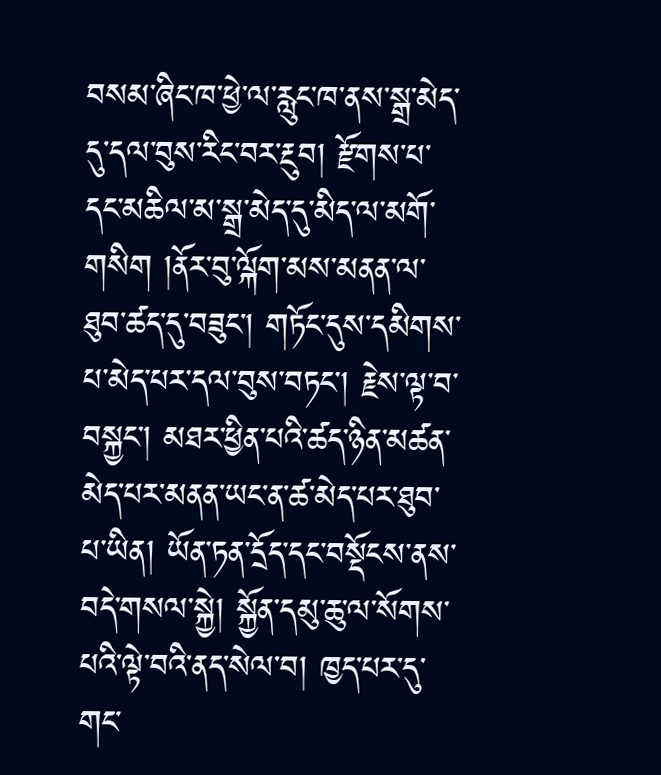བསམ་ཞིང་ཁ་ཕྱེ་ལ་རླུང་ཁ་ནས་སྒྲ་མེད་དུ་དལ་བུས་རིང་བར་རྔུབ། རྫོགས་པ་དང་མཆིལ་མ་སྒྲ་མེད་དུ་མིད་ལ་མགོ་གསིག །ནོར་བུ་ལྐོག་མས་མནན་ལ་ཐུབ་ཚད་དུ་བཟུང་། གཏོང་དུས་དམིགས་པ་མེད་པར་དལ་བུས་བཏང་། རྗེས་ལྟ་བ་བསྐྱང་། མཐར་ཕྱིན་པའི་ཚད་ཉིན་མཚན་མེད་པར་མནན་ཡང་ན་ཚ་མེད་པར་ཐུབ་པ་ཡིན། ཡོན་ཏན་དྲོད་དང་བསྡོངས་ནས་བདེ་གསལ་སྐྱེ། སྐྱོན་དམུ་ཆུ་ལ་སོགས་པའི་ལྟེ་བའི་ནད་སེལ་བ། ཁྱད་པར་དུ་གང་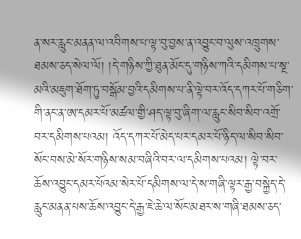ན་སར་རླུང་མནན་ལ་འབིགས་པ་ལྟ་བུ་བྱས་ན་འབྱུང་བ་ལུས་འཁྲུགས་ཐམས་ཅད་སེལ་ལོ། །དེ་གཉིས་ཀྱི་ཐུན་མོང་དུ་གཉིས་ཀའི་དམིགས་པ་སྔ་མའི་མཇུག་ཐོག་ཏུ་བསྒོམ་བྱའི་དམིགས་པ་ནི་ལྟེ་བར་འོད་དཀར་པོ་གཅིག་གི་ནང་ན་ཨ་དམར་པོ་མཚལ་གྱི་ཤད་ལྟ་བུ་ཞིག་ལ་རླུང་སིབ་སིབ་འགྲོ་བར་དམིགས་པའམ། འོད་དཀར་པོ་མེད་པར་དམར་པོ་ཉིད་ལ་སིབ་སིབ་སོང་བས་མེ་སོར་གཉིས་སམ་བཞིའི་བར་ལ་དམིགས་པའམ། ལྟེ་བར་ཆོས་འབྱུང་དམར་པོའམ་སེར་པོ་དམིགས་ལ་དེ་ས་གཞི་ལྟར་རྒྱ་བསྐྱེད་དེ་རླུང་མནན་པས་ཆོས་འབྱུང་དེ་རྒྱ་ཇེ་ཆེ་ལ་སོང་མཐར་ས་གཞི་ཐམས་ཅད་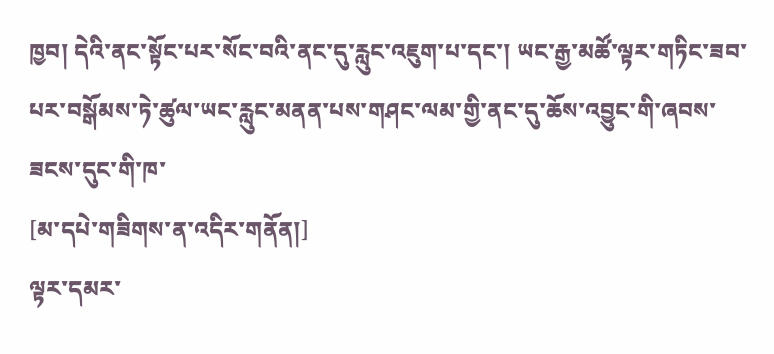ཁྱབ། དེའི་ནང་སྟོང་པར་སོང་བའི་ནང་དུ་རླུང་འཇུག་པ་དང་། ཡང་རྒྱ་མཚོ་ལྟར་གཏིང་ཟབ་པར་བསྒོམས་ཏེ་ཚུལ་ཡང་རླུང་མནན་པས་གཤང་ལམ་གྱི་ནང་དུ་ཆོས་འབྱུང་གི་ཞབས་ཟངས་དུང་གི་ཁ་
[མ་དཔེ་གཟིགས་ན་འདིར་གནོན།]
ལྟར་དམར་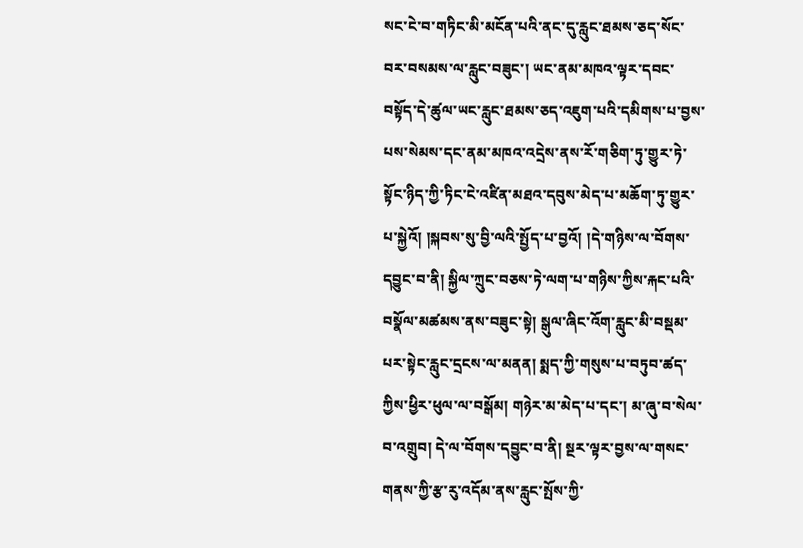སང་ངེ་བ་གཏིང་མི་མངོན་པའི་ནང་དུ་རླུང་ཐམས་ཅད་སོང་བར་བསམས་ལ་རླུང་བཟུང་། ཡང་ནམ་མཁའ་ལྟར་དབང་བསྟོད་དེ་ཚུལ་ཡང་རླུང་ཐམས་ཅད་འཇུག་པའི་དམིགས་པ་བྱས་པས་སེམས་དང་ནམ་མཁའ་འདྲེས་ནས་རོ་གཅིག་ཏུ་གྱུར་ཏེ་སྟོང་ཉིད་ཀྱི་ཏིང་ངེ་འཛིན་མཐའ་དབུས་མེད་པ་མཆོག་ཏུ་གྱུར་པ་སྐྱེའོ། །སྐབས་སུ་བྱི་ལའི་སྤྱོད་པ་བྱའོ། །དེ་གཉིས་ལ་བོགས་དབྱུང་བ་ནི། སྐྱིལ་ཀྲུང་བཅས་ཏེ་ལག་པ་གཉིས་ཀྱིས་རྐང་པའི་བསྣོལ་མཚམས་ནས་བཟུང་སྟེ། སྒུལ་ཞིང་འོག་རླུང་མི་བསྡམ་པར་སྟེང་རླུང་དྲངས་ལ་མནན། སྨད་ཀྱི་གསུས་པ་བཏུབ་ཚད་ཀྱིས་ཕྱིར་ཕུལ་ལ་བསྒོམ། གཉེར་མ་མེད་པ་དང་། མ་ཞུ་བ་སེལ་བ་འགྲུབ། དེ་ལ་བོགས་དབྱུང་བ་ནི། སྔར་ལྟར་བྱས་ལ་གསང་གནས་ཀྱི་རྩ་རུ་འདོམ་ནས་རླུང་སྤོས་ཀྱི་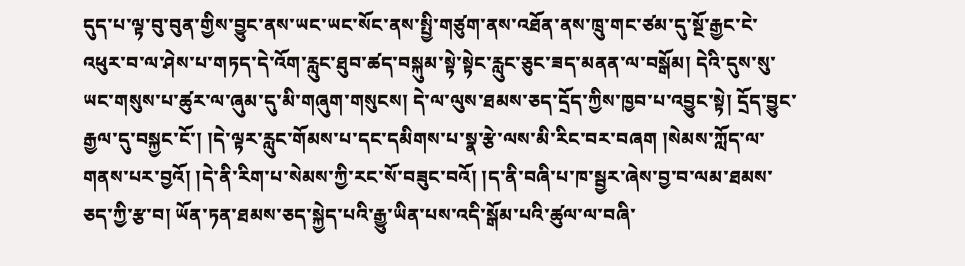དུད་པ་ལྟ་བུ་བུན་གྱིས་བྱུང་ནས་ཡང་ཡང་སོང་ནས་སྤྱི་གཙུག་ནས་འཐོན་ནས་ཁྲུ་གང་ཙམ་དུ་སྔོ་རྒྱང་ངེ་འཕུར་བ་ལ་ཤེས་པ་གཏད་དེ་འོག་རླུང་ཐུབ་ཚད་བསྐུམ་སྟེ་སྟེང་རླུང་ཅུང་ཟད་མནན་ལ་བསྒོམ། དེའི་དུས་སུ་ཡང་གསུས་པ་ཚུར་ལ་ཞུམ་དུ་མི་གཞུག་གསུངས། དེ་ལ་ལུས་ཐམས་ཅད་དྲོད་ཀྱིས་ཁྱབ་པ་འབྱུང་སྟེ། དྲོད་བྱུང་རྒྱལ་དུ་བསྐྱང་ངོ་། །དེ་ལྟར་རླུང་གོམས་པ་དང་དམིགས་པ་སྣ་རྩེ་ལས་མི་རིང་བར་བཞག །སེམས་ཀློད་ལ་གནས་པར་བྱའོ། །དེ་ནི་རིག་པ་སེམས་ཀྱི་རང་སོ་བཟུང་བའོ། །ད་ནི་བཞི་པ་ཁ་སྦྱར་ཞེས་བྱ་བ་ལམ་ཐམས་ཅད་ཀྱི་རྩ་བ། ཡོན་ཏན་ཐམས་ཅད་སྐྱེད་པའི་རྒྱུ་ཡིན་པས་འདི་སྒོམ་པའི་ཚུལ་ལ་བཞི་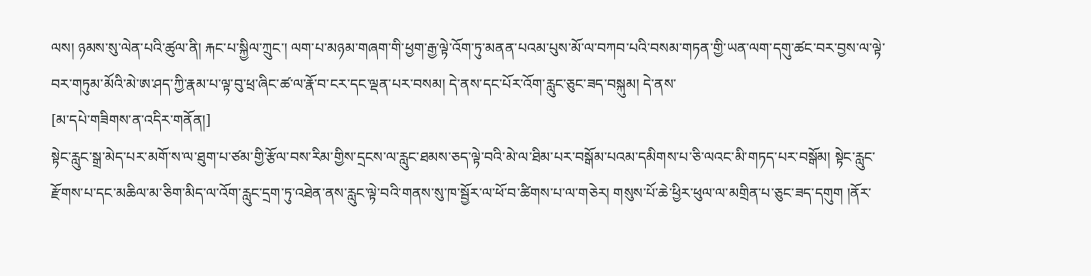ལས། ཉམས་སུ་ལེན་པའི་ཚུལ་ནི། རྐང་པ་སྐྱིལ་ཀྲུང་། ལག་པ་མཉམ་གཞག་གི་ཕྱག་རྒྱ་ལྟེ་འོག་ཏུ་མནན་པའམ་པུས་མོ་ལ་བཀབ་པའི་བསམ་གཏན་གྱི་ཡན་ལག་དགུ་ཚང་བར་བྱས་ལ་ལྟེ་བར་གཏུམ་མོའི་མེ་ཨ་ཤད་ཀྱི་རྣམ་པ་ལྟ་བུ་ཕྲ་ཞིང་ཚ་ལ་རྣོ་བ་ངར་དང་ལྡན་པར་བསམ། དེ་ནས་དང་པོར་འོག་རླུང་ཅུང་ཟད་བསྐུམ། དེ་ནས་
[མ་དཔེ་གཟིགས་ན་འདིར་གནོན།]
སྟེང་རླུང་སྒྲ་མེད་པར་མགོ་ས་ལ་ཐུག་པ་ཙམ་གྱི་རྩོལ་བས་རིམ་གྱིས་དྲངས་ལ་རླུང་ཐམས་ཅད་ལྟེ་བའི་མེ་ལ་ཐིམ་པར་བསྒོམ་པའམ་དམིགས་པ་ཅི་ལའང་མི་གཏད་པར་བསྒོམ། སྟེང་རླུང་རྫོགས་པ་དང་མཆིལ་མ་ཅིག་མིད་ལ་འོག་རླུང་དྲག་ཏུ་འཐེན་ནས་རླུང་ལྟེ་བའི་གནས་སུ་ཁ་སྦྱོར་ལ་ཕོ་བ་ཚིགས་པ་ལ་གཅེར། གསུས་པོ་ཆེ་ཕྱིར་ཕུལ་ལ་མགྲིན་པ་ཅུང་ཟད་དགུག །ནོར་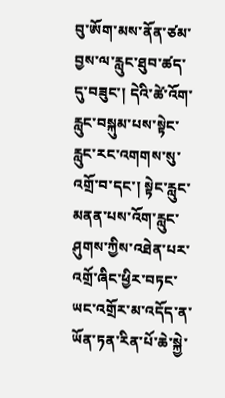བུ་ཨོག་མས་ནོན་ཙམ་བྱས་ལ་རླུང་ཐུབ་ཚད་དུ་བཟུང་། དེའི་ཚེ་འོག་རླུང་བསྐུམ་པས་སྟེང་རླུང་རང་འགགས་སུ་འགྲོ་བ་དང་། སྟེང་རླུང་མནན་པས་འོག་རླུང་ཤུགས་ཀྱིས་འཐེན་པར་འགྲོ་ཞིང་ཕྱིར་བཏང་ཡང་འགྲོར་མ་འདོད་ན་ཡོན་ཏན་རིན་པོ་ཆེ་སྐྱེ་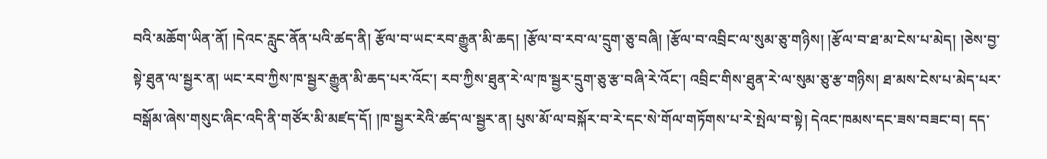བའི་མཆོག་ཡིན་ནོ། །དེའང་རླུང་ནོན་པའི་ཚད་ནི། རྩོལ་བ་ཡང་རབ་རྒྱུན་མི་ཆད། །རྩོལ་བ་རབ་ལ་དྲུག་ཅུ་བཞི། །རྩོལ་བ་འབྲིང་ལ་སུམ་ཅུ་གཉིས། །རྩོལ་བ་ཐ་མ་ངེས་པ་མེད། །ཅེས་བྱ་སྟེ་ཐུན་ལ་སྦྱར་ན། ཡང་རབ་ཀྱིས་ཁ་སྦྱར་རྒྱུན་མི་ཆད་པར་འོང་། རབ་ཀྱིས་ཐུན་རེ་ལ་ཁ་སྦྱར་དྲུག་ཅུ་རྩ་བཞི་རེ་འོང་། འབྲིང་གིས་ཐུན་རེ་ལ་སུམ་ཅུ་རྩ་གཉིས། ཐ་མས་ངེས་པ་མེད་པར་བསྒོམ་ཞེས་གསུང་ཞིང་འདི་ནི་གཙོར་མི་མཛད་དོ། །ཁ་སྦྱར་རེའི་ཚད་ལ་སྦྱར་ན། པུས་མོ་ལ་བསྐོར་བ་རེ་དང་སེ་གོལ་གཏོགས་པ་རེ་སྤེལ་བ་སྟེ། དེའང་ཁམས་དང་ཟས་བཟང་བ། དད་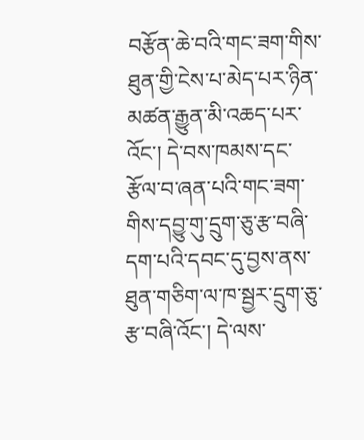བརྩོན་ཆེ་བའི་གང་ཟག་གིས་ཐུན་གྱི་ངེས་པ་མེད་པར་ཉིན་མཚན་རྒྱུན་མི་འཆད་པར་འོང་། དེ་བས་ཁམས་དང་རྩོལ་བ་ཞན་པའི་གང་ཟག་གིས་དབྱུ་གུ་དྲུག་ཅུ་རྩ་བཞི་དག་པའི་དབང་དུ་བྱས་ནས་ཐུན་གཅིག་ལ་ཁ་སྦྱར་དྲུག་ཅུ་རྩ་བཞི་འོང་། དེ་ལས་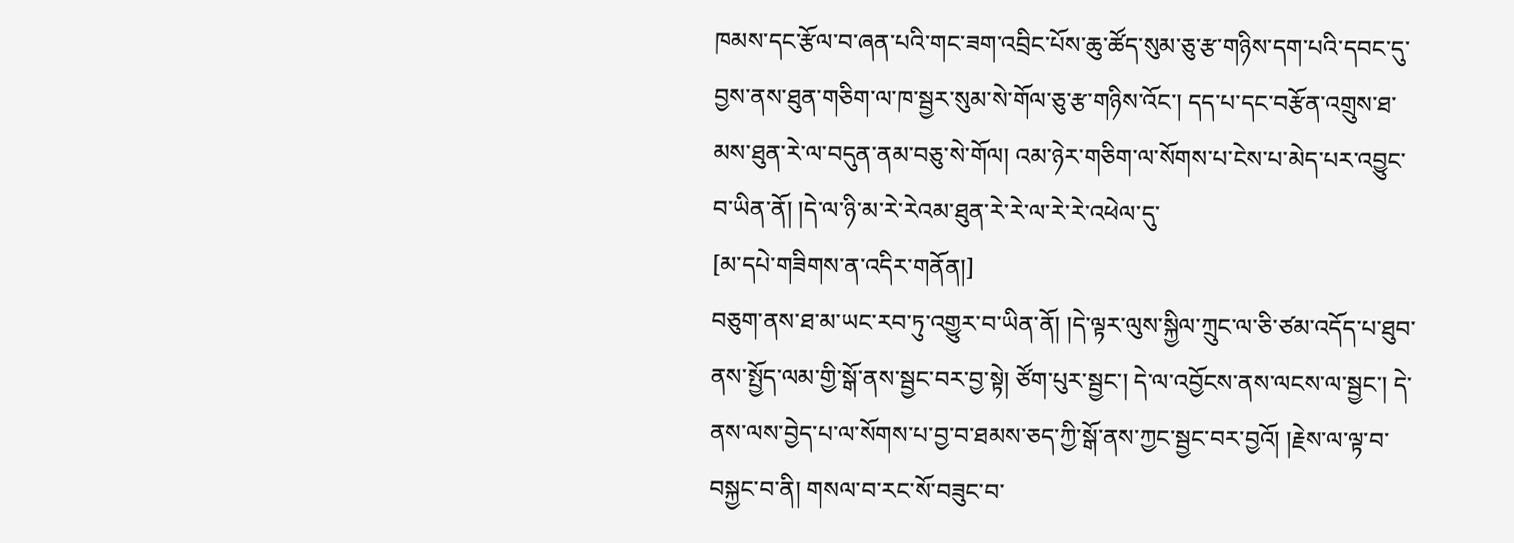ཁམས་དང་རྩོལ་བ་ཞན་པའི་གང་ཟག་འབྲིང་པོས་ཆུ་ཚོད་སུམ་ཅུ་རྩ་གཉིས་དག་པའི་དབང་དུ་བྱས་ནས་ཐུན་གཅིག་ལ་ཁ་སྦྱར་སུམ་སེ་གོལ་ཅུ་རྩ་གཉིས་འོང་། དད་པ་དང་བརྩོན་འགྲུས་ཐ་མས་ཐུན་རེ་ལ་བདུན་ནམ་བཅུ་སེ་གོལ། འམ་ཉེར་གཅིག་ལ་སོགས་པ་ངེས་པ་མེད་པར་འབྱུང་བ་ཡིན་ནོ། །དེ་ལ་ཉི་མ་རེ་རེའམ་ཐུན་རེ་རེ་ལ་རེ་རེ་འཕེལ་དུ་
[མ་དཔེ་གཟིགས་ན་འདིར་གནོན།]
བཅུག་ནས་ཐ་མ་ཡང་རབ་ཏུ་འགྱུར་བ་ཡིན་ནོ། །དེ་ལྟར་ལུས་སྐྱིལ་ཀྲུང་ལ་ཅི་ཙམ་འདོད་པ་ཐུབ་ནས་སྤྱོད་ལམ་གྱི་སྒོ་ནས་སྦྱང་བར་བྱ་སྟེ། ཙོག་པུར་སྦྱང་། དེ་ལ་འབྱོངས་ནས་ལངས་ལ་སྦྱང་། དེ་ནས་ལས་བྱེད་པ་ལ་སོགས་པ་བྱ་བ་ཐམས་ཅད་ཀྱི་སྒོ་ནས་ཀྱང་སྦྱང་བར་བྱའོ། །རྗེས་ལ་ལྟ་བ་བསྐྱང་བ་ནི། གསལ་བ་རང་སོ་བཟུང་བ་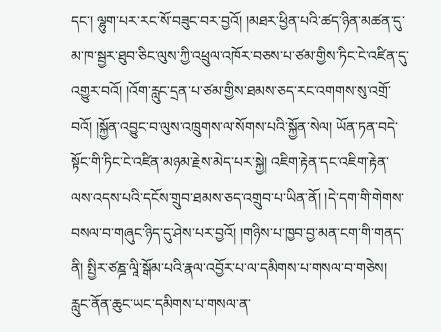དང་། ལྷུག་པར་རང་སོ་བཟུང་བར་བྱའོ། །མཐར་ཕྱིན་པའི་ཚད་ཉིན་མཚན་དུ་མ་ཁ་སྦྱར་ཐུབ་ཅིང་ལུས་ཀྱི་འཕྲུལ་འཁོར་བཅས་པ་ཙམ་གྱིས་ཏིང་ངེ་འཛིན་དུ་འགྱུར་བའོ། །འོག་རླུང་དྲན་པ་ཙམ་གྱིས་ཐམས་ཅད་རང་འགགས་སུ་འགྲོ་བའོ། །སྐྱོན་འབྱུང་བ་ལུས་འཁྲུགས་ལ་སོགས་པའི་སྐྱོན་སེལ། ཡོན་ཏན་བདེ་སྟོང་གི་ཏིང་ངེ་འཛིན་མཉམ་རྗེས་མེད་པར་སྐྱེ། འཇིག་རྟེན་དང་འཇིག་རྟེན་ལས་འདས་པའི་དངོས་གྲུབ་ཐམས་ཅད་འགྲུབ་པ་ཡིན་ནོ། །དེ་དག་གི་གེགས་བསལ་བ་གཞུང་ཉིད་དུ་ཤེས་པར་བྱའོ། །གཉིས་པ་ཁྱབ་བྱ་མན་ངག་གི་གནད་ནི། སྤྱིར་ཙཎྜ་ལཱི་སྒོམ་པའི་རྣལ་འབྱོར་པ་ལ་དམིགས་པ་གསལ་བ་གཅེས། རླུང་ནོན་ཆུང་ཡང་དམིགས་པ་གསལ་ན་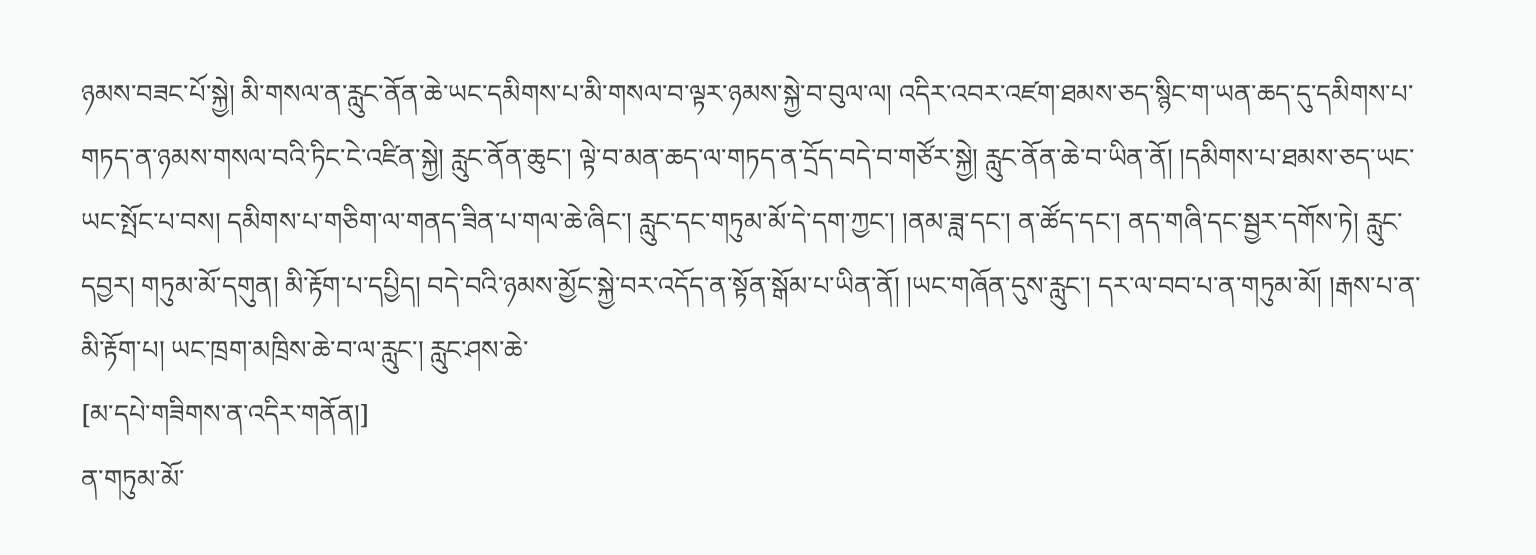ཉམས་བཟང་པོ་སྐྱེ། མི་གསལ་ན་རླུང་ནོན་ཆེ་ཡང་དམིགས་པ་མི་གསལ་བ་ལྟར་ཉམས་སྐྱེ་བ་བུལ་ལ། འདིར་འབར་འཛག་ཐམས་ཅད་སྙིང་ག་ཡན་ཆད་དུ་དམིགས་པ་གཏད་ན་ཉམས་གསལ་བའི་ཏིང་ངེ་འཛིན་སྐྱེ། རླུང་ནོན་ཆུང་། ལྟེ་བ་མན་ཆད་ལ་གཏད་ན་དྲོད་བདེ་བ་གཙོར་སྐྱེ། རླུང་ནོན་ཆེ་བ་ཡིན་ནོ། །དམིགས་པ་ཐམས་ཅད་ཡང་ཡང་སྤོང་པ་བས། དམིགས་པ་གཅིག་ལ་གནད་ཟིན་པ་གལ་ཆེ་ཞིང་། རླུང་དང་གཏུམ་མོ་དེ་དག་ཀྱང་། །ནམ་ཟླ་དང་། ན་ཚོད་དང་། ནད་གཞི་དང་སྦྱར་དགོས་ཏེ། རླུང་དབྱར། གཏུམ་མོ་དགུན། མི་རྟོག་པ་དཔྱིད། བདེ་བའི་ཉམས་མྱོང་སྐྱེ་བར་འདོད་ན་སྟོན་སྒོམ་པ་ཡིན་ནོ། །ཡང་གཞོན་དུས་རླུང་། དར་ལ་བབ་པ་ན་གཏུམ་མོ། །རྒས་པ་ན་མི་རྟོག་པ། ཡང་ཁྲག་མཁྲིས་ཆེ་བ་ལ་རླུང་། རླུང་ཤས་ཆེ་
[མ་དཔེ་གཟིགས་ན་འདིར་གནོན།]
ན་གཏུམ་མོ་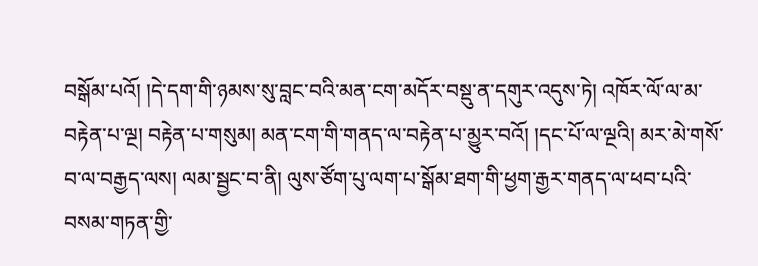བསྒོམ་པའོ། །དེ་དག་གི་ཉམས་སུ་བླང་བའི་མན་ངག་མདོར་བསྡུ་ན་དགུར་འདུས་ཏེ། འཁོར་ལོ་ལ་མ་བརྟེན་པ་ལྔ། བརྟེན་པ་གསུམ། མན་ངག་གི་གནད་ལ་བརྟེན་པ་མྱུར་བའོ། །དང་པོ་ལ་ལྔའི། མར་མེ་གསོ་བ་ལ་བརྒྱད་ལས། ལམ་སྦྱང་བ་ནི། ལུས་ཙོག་པུ་ལག་པ་སྒོམ་ཐག་གི་ཕྱག་རྒྱར་གནད་ལ་ཕབ་པའི་བསམ་གཏན་གྱི་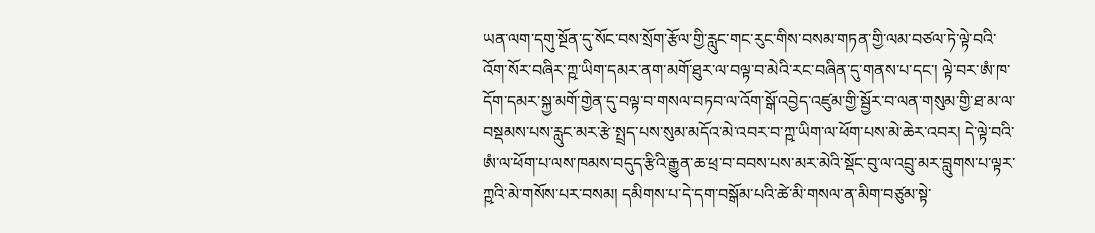ཡན་ལག་དགུ་སྔོན་དུ་སོང་བས་སྲོག་རྩོལ་གྱི་རླུང་གང་རུང་གིས་བསམ་གཏན་གྱི་ལམ་བཙལ་ཏེ་ལྟེ་བའི་འོག་སོར་བཞིར་ཀྵ་ཡིག་དམར་ནག་མགོ་ཐུར་ལ་བལྟ་བ་མེའི་རང་བཞིན་དུ་གནས་པ་དང་། ལྟེ་བར་ཨཾ་ཁ་དོག་དམར་སྐྱ་མགོ་གྱེན་དུ་བལྟ་བ་གསལ་བཏབ་ལ་འོག་སྒོ་འབྱེད་འཛུམ་གྱི་སྦྱོར་བ་ལན་གསུམ་གྱི་ཐ་མ་ལ་བསྡམས་པས་རླུང་མར་རྩེ་སྤྲད་པས་སུམ་མདོའ་མེ་འབར་བ་ཀྵ་ཡིག་ལ་ཕོག་པས་མེ་ཆེར་འབར། དེ་ལྟེ་བའི་ཨཾ་ལ་ཕོག་པ་ལས་ཁམས་བདུད་རྩིའི་རྒྱུན་ཆ་ཕྲ་བ་བབས་པས་མར་མེའི་སྡོང་བུ་ལ་འབྲུ་མར་བླུགས་པ་ལྟར་ཀྵའི་མེ་གསོས་པར་བསམ། དམིགས་པ་དེ་དག་བསྒོམ་པའི་ཚེ་མི་གསལ་ན་མིག་བཙུམ་སྟེ་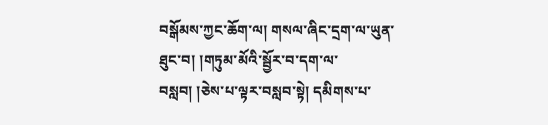བསྒོམས་ཀྱང་ཆོག་ལ། གསལ་ཞིང་དྲག་ལ་ཡུན་ཐུང་བ། །གཏུམ་མོའི་སྦྱོར་བ་དག་ལ་བསླབ། །ཅེས་པ་ལྟར་བསླབ་སྟེ། དམིགས་པ་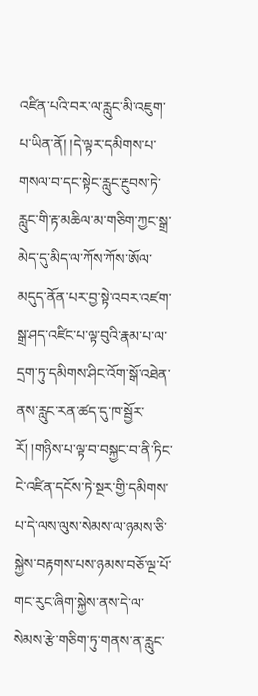འཛིན་པའི་བར་ལ་རླུང་མི་འཇུག་པ་ཡིན་ནོ། །དེ་ལྟར་དམིགས་པ་གསལ་བ་དང་སྟེང་རླུང་རྔུབས་ཏེ་རླུང་གི་རྟ་མཆིལ་མ་གཅིག་ཀྱང་སྒྲ་མེད་དུ་མིད་ལ་ཀོས་ཀོས་ཨོལ་མདུད་ནོན་པར་བྱ་སྟེ་འབར་འཛག་སྒྲ་ཤད་འཛིང་པ་ལྟ་བུའི་རྣམ་པ་ལ་དྲག་ཏུ་དམིགས་ཤིང་འོག་སྒོ་འཐེན་ནས་རླུང་རན་ཚད་དུ་ཁ་སྦྱོར་རོ། །གཉིས་པ་ལྟ་བ་བསྐྱང་བ་ནི་ཏིང་ངེ་འཛིན་དངོས་ཏེ་སྔར་གྱི་དམིགས་པ་དེ་ལས་ལུས་སེམས་ལ་ཉམས་ཅི་སྐྱེས་བརྟགས་པས་ཉམས་བཅོ་ལྔ་པོ་གང་རུང་ཞིག་སྐྱེས་ནས་དེ་ལ་སེམས་རྩེ་གཅིག་ཏུ་གནས་ན་རླུང་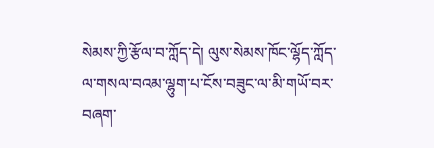སེམས་ཀྱི་རྩོལ་བ་ཀློད་དེ། ལུས་སེམས་ཁོང་ལྷོད་ཀློད་ལ་གསལ་བའམ་ལྷུག་པ་ངོས་བཟུང་ལ་མི་གཡོ་བར་བཞག་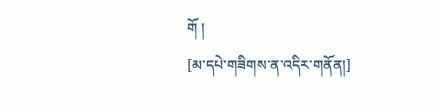གོ །
[མ་དཔེ་གཟིགས་ན་འདིར་གནོན།]